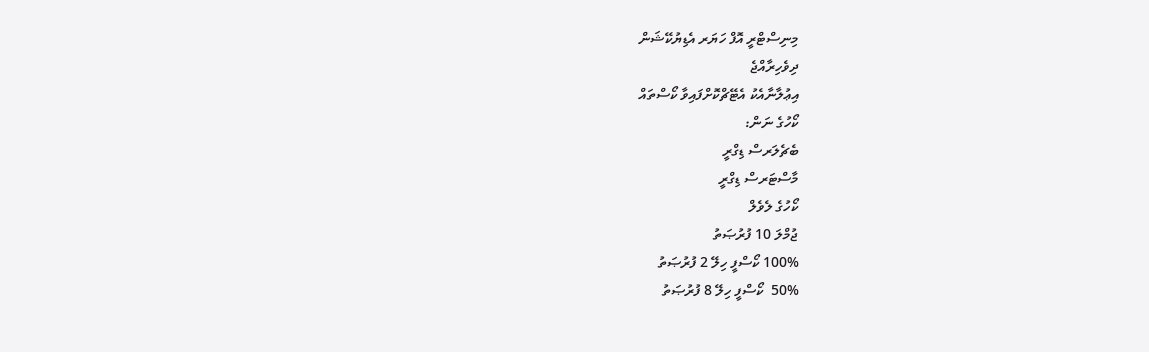މިނިސްޓްރީ އޮފް ހަޔަރ އެޑިޔުކޭޝަން
ދިވެހިރާއްޖެ
އިޢުލާނާއެކު އެޓޭޗްކޮށްފައިވާ ކޯސްތައް
ކޯހުގެ ނަން:
ބެޗެލަރސް ޑިގްރީ
މާސްޓަރސް ޑިގްރީ
ކޯހުގެ ލެވެލް
ޖުމްލަ 10 ފުރުޞަތު
100% ކޯސްފީ ހިލޭ 2 ފުރުޞަތު
50%  ކޯސްފީ ހިލޭ 8 ފުރުޞަތު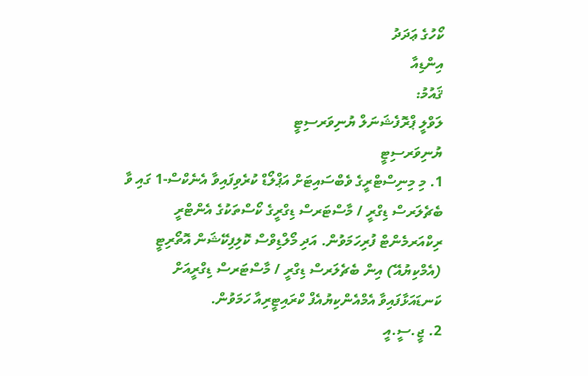ކޯހުގެ ޢަދަދު
އިންޑިއާ
ޤައުމު:
ލަވްލީ ޕްރޮފެޝަނަލް ޔުނިވަރސިޓީ
ޔުނިވަރސިޓީ
1. މި މިނިސްޓްރީގެ ވެބްސައިޓަށް އަޕްލޯޑް ކުރެވިފައިވާ އެނެކްސް-1 ގައި ވާ ބެޗެލަރސް ޑިގްރީ / މާސްޓަރސް ޑިގްރީގެ ކޯސްތަކުގެ އެންޓްރީ ރިކްއަރމެންޓް ފުރިހަމަވުން. އަދި މޯލްޑިވްސް ކޮލިފިކޭޝަން އޮތޯރިޓީ (އެމްކިޔުއޭ) އިން ބެޗެލަރސް ޑިގްރީ / މާސްޓަރސް ޑިގްރީއަށް ކަނޑައަޅާފައިވާ އެމްއެންކިޔުއެފް ކްރައިޓީރިއާ ހަމަވުން.
2. ޖީ.ސީ.އީ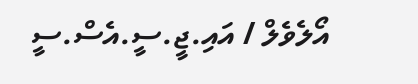އޯލެވެލް / އައި.ޖީ.ސީ.އެސް.ސީ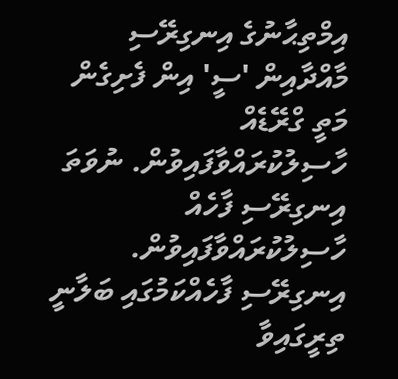އިމްތިޙާނުގެ އިނގިރޭސި މާއްދާއިން 'ސީ' އިން ފެށިގެން މަތީ ގްރޭޑެއް ހާސިލުކުރައްވާފައިވުން. ނުވަތަ އިނގިރޭސި ފާހެއް ހާސިލުކުރައްވާފައިވުން. އިނގިރޭސި ފާހެއްކަމުގައި ބަލާނީ ތިރީގައިވާ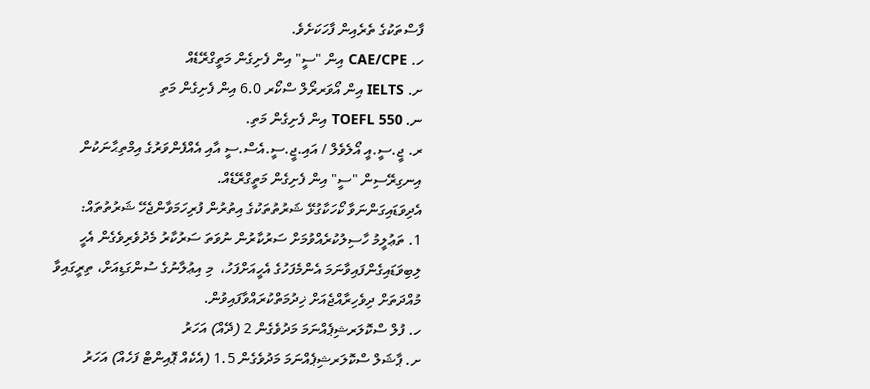ފާސްތަކުގެ ތެރެއިން ފާހަކަށެވެ.
ހ. CAE/CPE އިން "ސީ" އިން ފެށިގެން މަތީގްރޭޑެއް
ށ. IELTS އިން އޯވަރރޯލް ސްކޯރ 6.0 އިން ފެށިގެން މަތި
ނ. TOEFL 550 އިން ފެށިގެން މަތި.
ރ. ޖީ.ސީ.އީ އޯލެވެލް / އައި.ޖީ.ސީ.އެސް.ސީ އާއި އެއްފެންވަރުގެ އިމްތިޙާނަކުން އިނގިރޭސިން "ސީ" އިން ފެށިގެން މަތީގްރޭޑެއް.
އެދިވަޑައިގަންނަވާ ކޯހަކާގުޅޭ ޝަރުތުތަކުގެ އިތުރުން ފުރިހަމަވާންޖެހޭ ޝަރުތުތައް:
1. ތަޢުލީމު ހާސިލުކުރެއްވުމަށް ސަރުކާރުން ނުވަތަ ސަރުކާރު މެދުވެރިވެގެން އެހީ ލިބިވަޑައިގެންފައިވާނަމަ އެންމެފަހުގެ އެހީއަށްފަހު،  މި އިޢުލާނުގެ ސުންގަޑިއަށް، ތިރީގައިވާ މުއްދަތަށް ދިވެހިރާއްޖެއަށް ޚިދުމަތްކުރައްވާފައިވުން.
ހ. ފުލް ސްކޮލަރޝިޕެއްނަމަ މަދުވެގެން 2 (ދޭއް) އަހަރު
ށ. ޕާޝަލް ސްކޮލަރޝިޕެއްނަމަ މަދުވެގެން 1.5 (އެކެއް ޕޮއިންޓް ފަހެއް) އަހަރު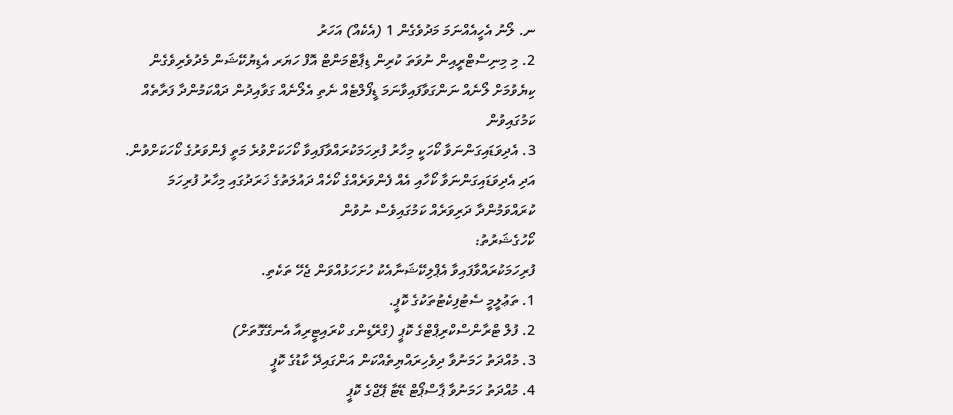ނ. ލޯނު އެހީއެއްނަމަ މަދުވެގެން 1 (އެކެއް) އަހަރު
2. މި މިނިސްޓްރީއިން ނުވަތަ ކުރިން ޑިޕާޓްމަންޓް އޮފް ހަޔަރ އެޑިޔުކޭޝަން މެދުވެރިވެގެން ކިޔެވުމަށް ލޯނެއް ނަންގަވާފައިވާނަމަ ޑީފޯލްޓެއް ނެތި އެލޯނެއް ގަވާއިދުން ދައްކަމުންދާ ފަރާތެއް ކަމުގައިވުން
3. އެދިވަޑައިގަންނަވާ ކޯހަކީ މިހާރު ފުރިހަމަކުރައްވާފައިވާ ކޯހަކަށްވުރެ މަތީ ފެންވަރުގެ ކޯހަކަށްވުން. އަދި އެދިވަޑައިގަންނަވާ ކޯހާއި އެއް ފެންވަރެއްގެ ކޯހެއް ދައުލަތުގެ ޚަރަދުގައި މިހާރު ފުރިހަމަ ކުރައްވަމުންދާ ދަރިވަރެއް ކަމުގައިވެސް ނުވުން
ކޯހުގެޝަރުތު:
ފުރިހަމަކުރައްވާފައިވާ އެޕްލިކޭޝަނާއެކު ހުށަހަޅުއްވަން ޖެހޭ ތަކެތި.
1. ތަޢުލީމީ ސެޓުފިކެޓުތަކުގެ ކޮޕީ.
2. ފުލް ޓްރާންސްކްރިޕްޓްގެ ކޮޕީ (ގްރޭޑިންގ ކްރައިޓީރިއާ އެނގޭގޮތަށް)
3. މުއްދަތު ހަމަނުވާ ދިވެހިރައްޔިތެއްކަން އަންގައިދޭ ކާޑުގެ ކޮޕީ
4. މުއްދަތު ހަމަނުވާ ޕާސްޕޯޓް ޑޭޓާ ޕޭޖްގެ ކޮޕީ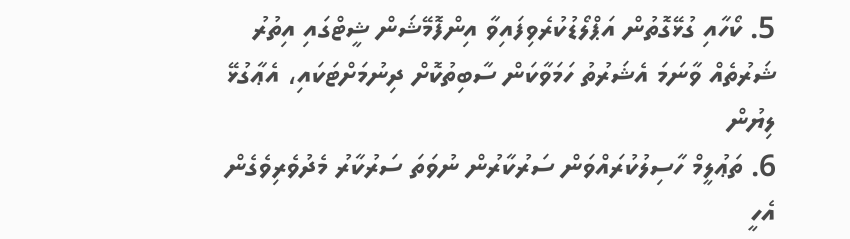5. ކޯހާއި ގުޅޭގޮތުން އަޕްލޯޑުކުރެވިފައިވާ އިންފޮމޭޝަން ޝީޓްގައި އިތުރު ޝަރުތެއް ވާނަމަ އެޝަރުތު ހަމަވާކަން ސާބިތުކޮށް ދިނުމަށްޓަކައި، އެޢާގުޅޭ ލިޔުން
6. ތަޢުލީމް ހާސިލުކުރައްވަން ސަރުކާރުން ނުވަތަ ސަރުކާރު މެދުވެރިވެގެން އެހީ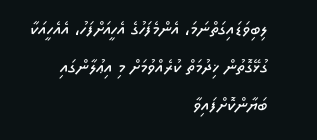ލިބިވަޑައިގަތްނަމަ، އެންމެފަހުގެ އެހީއަށްފަހު، އެއެހީއަކާ ގުޅޭގޮތުން ޚިދުމަތް ކުރެއްވުމަށް މި އިޢުލާންގައި ބަޔާންކޮށްފައިވާ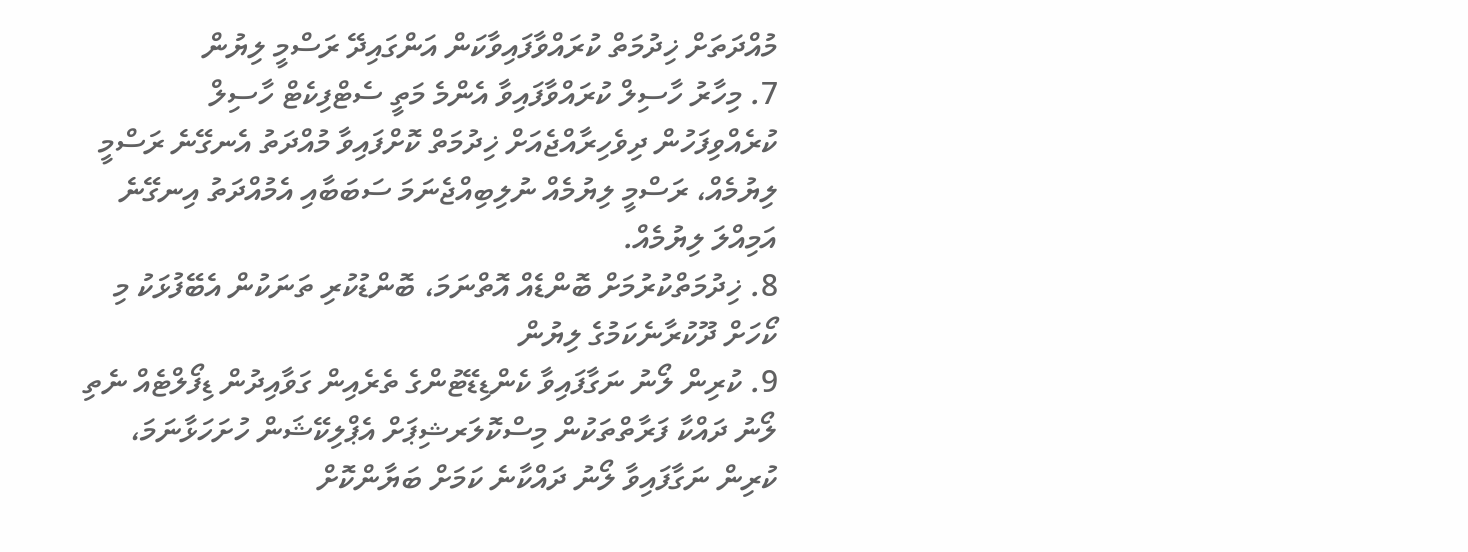މުއްދަތަށް ޚިދުމަތް ކުރައްވާފައިވާކަން އަންގައިދޭ ރަސްމީ ލިޔުން
7. މިހާރު ހާސިލް ކުރައްވާފައިވާ އެންމެ މަތީ ސެޓްފިކެޓް ހާސިލް ކުރެއްވިފަހުން ދިވެހިރާއްޖެއަށް ޚިދުމަތް ކޮށްފައިވާ މުއްދަތު އެނގޭނެ ރަސްމީ ލިޔުމެއް، ރަސްމީ ލިޔުމެއް ނުލިބިއްޖެނަމަ ސަބަބާއި އެމުއްދަތު އިނގޭނެ އަމިއްލަ ލިޔުމެއް.
8. ޚިދުމަތްކުރުމަށް ބޮންޑެއް އޮތްނަމަ، ބޮންޑުކުރި ތަނަކުން އެބޭފުޅަކު މި ކޯހަށް ދޫކުރާނެކަމުގެ ލިޔުން
9. ކުރިން ލޯނު ނަގާފައިވާ ކެންޑިޑޭޓުންގެ ތެރެއިން ގަވާއިދުން ޑިފޯލްޓެއް ނެތި ލޯނު ދައްކާ ފަރާތްތަކުން މިސްކޮލަރޝިޕަށް އެޕްލިކޭޝަން ހުށަހަޅާނަމަ، ކުރިން ނަގާފައިވާ ލޯނު ދައްކާނެ ކަމަށް ބަޔާންކޮށް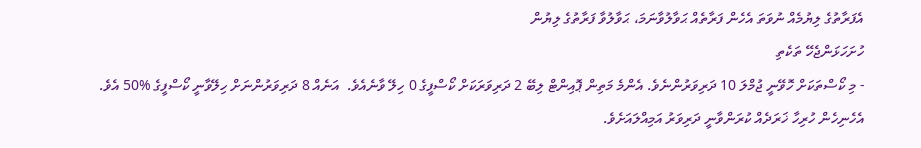އެފަރާތުގެ ލިޔުމެއް ނުވަތަ އެހެން ފަރާތެއް ޙަވާލުވާނަމަ، ޙަވާލުވާ ފަރާތުގެ ލިޔުން
ހުށަހަޅަންޖެހޭ ތަކެތި
- މި ކޯސްތަކަށް ހޮވޭނީ ޖުމްލަ 10 ދަރިވަރުންނެވެ. އެންމެ މަތިން ޕޮއިންޓް ލިބޭ 2 ދަރިވަރަކަށް ކޯސްފީގެ 0 ހިލޭ ވާނެއެވެ.  އަނެއް 8 ދަރިވަރުންނަށް ހިލޭވާނީ ކޯސްފީގެ %50 އެވެ. އެހެނިހެން ހުރިހާ ޚަރަދެއް ކުރަންވާނީ ދަރިވަރު އަމިއްލައަށެވެ.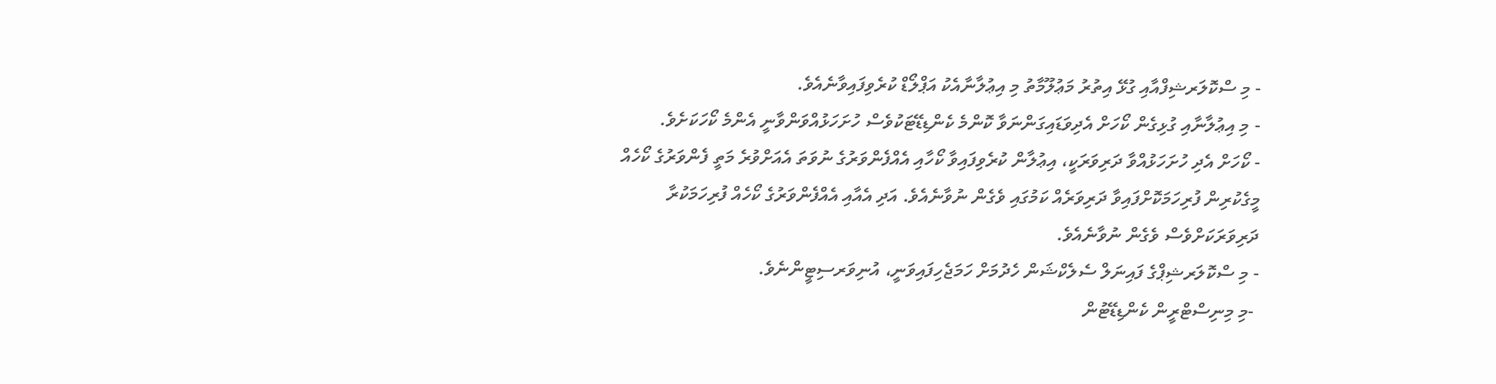- މި ސްކޮލަރޝިފްއާއި ގުޅޭ އިތުރު މަޢުލޫމާތު މި އިޢުލާނާއެކު އަޕްލޯޑް ކުރެވިފައިވާނެއެވެ.
- މި އިޢުލާނާއި ގުޅިގެން ކޯހަށް އެދިވަޑައިގަންނަވާ ކޮންމެ ކެންޑިޑޭޓަކުވެސް ހުށަހަޅުއްވަންވާނީ އެންމެ ކޯހަކަށެވެ.
- ކޯހަށް އެދި ހުށަހަޅުއްވާ ދަރިވަރަކީ، އިޢުލާން ކުރެވިފައިވާ ކޯހާއި އެއްފެންވަރުގެ ނުވަތަ އެއަށްވުރެ މަތީ ފެންވަރުގެ ކޯހެއް މީގެކުރިން ފުރިހަމަކޮށްފައިވާ ދަރިވަރެއް ކަމުގައި ވެގެން ނުވާނެއެވެ. އަދި އެއާއި އެއްފެންވަރުގެ ކޯހެއް ފުރިހަމަކުރާ ދަރިވަރަކަށްވެސް ވެގެން ނުވާނެއެވެ.
- މި ސްކޮލަރޝިޕްގެ ފައިނަލް ސެލެކްޝަން ހެދުމަށް ހަމަޖެހިފައިވަނީ، އުނިވަރސިޓީންނެވެ.
 -މި މިނިސްޓްރީން ކެންޑިޑޭޓުން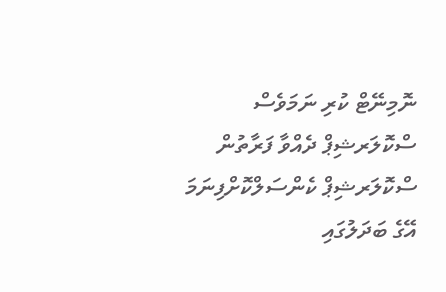ނޮމިނޭޓް ކުރި ނަމަވެސް ސްކޮލަރޝިޕް ދެއްވާ ފަރާތުން ސްކޮލަރޝިޕް ކެންސަލްކޮށްފިނަމަ އޭގެ ބަދަލުގައި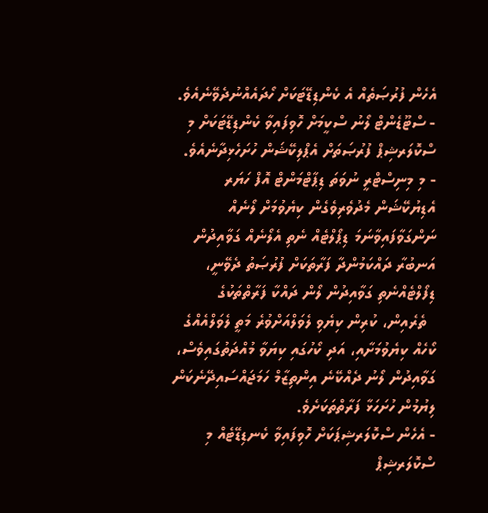އެހެން ފުރުޞަތެއް އެ ކެންޑިޑޭޓަކަށް ހޯދައެއްނުދެވޭނެއެވެ.
- ސްޓޫޑެންޓް ލޯނު ސްކީމަށް ހޮވިފައިވާ ކެންޑިޑޭޓަކަށް މި ސްކޮލަރޝިޕް ފުރުޞަތަށް އެޕްލިކޭޝަން ހުށަހެޅިދާނެއެވެ.
- މި މިނިސްޓްރީ ނުވަތަ ޑިޕާޓްމަންޓް އޮފް ހަޔަރ އެޑިޔުކޭޝަން މެދުވެރިވެގެން ކިޔެވުމަށް ލޯނެއް ނަންގަވާފައިވާނަމަ ޑިޕޯލްޓެއް ނެތި އެލޯނެއް ގަވާއިދުން އަނބުރާ ދައްކަމުންދާ ފަރާތަކަށް ފުރުޞަތު ދެވޭނީ، ޑިފޯލްޓެއްނެތި ގަވާއިދުން ލޯން ދައްކާ ފަރާތްތަކުގެ
  ތެރެއިން، ކުރިން ކިޔެވި ލެވަލްއަށްވުރެ މަތީ ލެވަލްއެއްގެ ކޯހެއް ކިޔެވުމަށާއި، އަދި ކޯހުގައި ކިޔަވާ މުއްދަތުގައިވެސް، ގަވާއިދުން ލޯނު ދެއްކޭނެ އިންތިޒާމް ހަމަޖައްސައިދޭނެކަން ލިޔުމުން ހުށަހަޅާ ފަރާތްތަކަށެވެ.
- އެހެން ސްކޮލަރޝިޕަކަށް ހޮވިފައިވާ ކެނޑިޑޭޓެއް މި ސްކޮލަރޝިޕް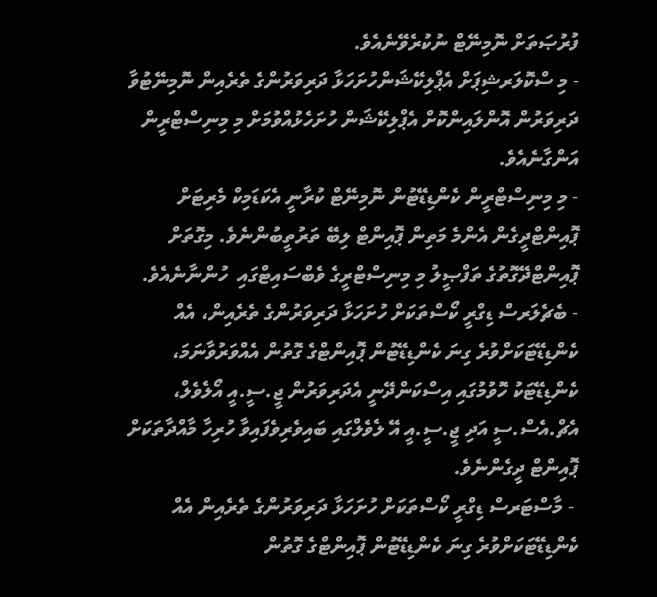ފުރުޞަތަށް ނޮމިނޭޓް ނުކުރެވޭނެއެވެ.
- މި ސްކޮލަރޝިޕަށް އެޕްލިކޭޝަންހުށަހަޅާ ދަރިވަރުންގެ ތެރެއިން ނޮމިނޭޓުވާ ދަރިވަރުން އޮންލައިންކޮށް އެޕްލިކޭޝަން ހުށަހެޅުއްވުމަށް މި މިނިސްޓްރީން އަންގާނެއެވެ.
- މި މިނިސްޓްރީން ކެންޑިޑޭޓުން ނޮމިނޭޓް ކުރާނީ އެކަޑަމިކް މެރިޓަށް ޕޮއިންޓްދީގެން އެންމެ މަތިން ޕޮއިންޓް ލިބޭ ތަރުތީބުންނެވެ. މިގޮތަށް ޕޮއިންޓްދޭގޮތުގެ ތަފްޞީލު މި މިނިސްޓްރީގެ ވެބްސައިޓްގައި  ހުންނާނެއެވެ.
- ބެޗެލަރސް ޑިގްރީ ކޯސްތަކަށް ހުށަހަޅާ ދަރިވަރުންގެ ތެރެއިން، އެއް ކެންޑިޑޭޓަކަށްވުރެ ގިނަ ކެންޑިޑޭޓުން ޕޮއިންޓްގެ ގޮތުން އެއްވަރުވާނަމަ، ކެންޑިޑޭޓަކު ހޮވުމުގައި އިސްކަންދޭނީ އެދަރިވަރުން ޖީ.ސީ.އީ އޯލެވެލް، އެޗް.އެސް.ސީ އަދި ޖީ.ސީ.އީ އޭ ލެވެލްގައި ބައިވެރިވެފައިވާ ހުރިހާ މާއްދާތަކަށް ޕޮއިންޓް ދީގެންނެވެ.
 - މާސްޓަރސް ޑިގްރީ ކޯސްތަކަށް ހުށަހަޅާ ދަރިވަރުންގެ ތެރެއިން އެއް ކެންޑިޑޭޓަކަށްވުރެ ގިނަ ކެންޑިޑޭޓުން ޕޮއިންޓްގެ ގޮތުން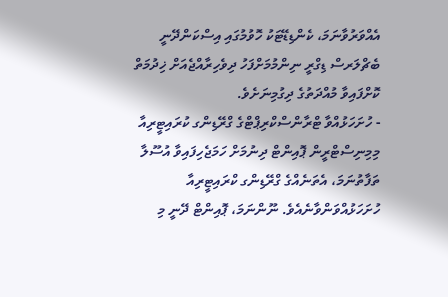އެއްވަރުވާނަމަ، ކެންޑިޑޭޓަކު ހޮވުމުގައި އިސްކަންދޭނީ ބެޗްލަރސް ޑިގްރީ ނިންމުމަށްފަހު ދިވެހިރާއްޖެއަށް ޚިދުމަތް ކޮށްފައިވާ މުއްދަތުގެ ދިގުމިނަށެވެ.
- ހުށަހަޅުއްވާ ޓްރާންސްކްރިޕްޓްގެ ގްރޭޑިންގ ކުރައިޓީރިއާ މިމިނިސްޓްރީން ޕޮއިންޓް ދިނުމަށް ހަމަޖެހިފައިވާ އުސޫލާ ތަފާތުނަމަ، އެތަނެއްގެ ގްރޭޑިންގ ކްރައިޓީރިއާ ހުށަހަޅުއްވަންވާނެއެވެ. ނޫންނަމަ، ޕޮއިންޓް ދޭނީ މި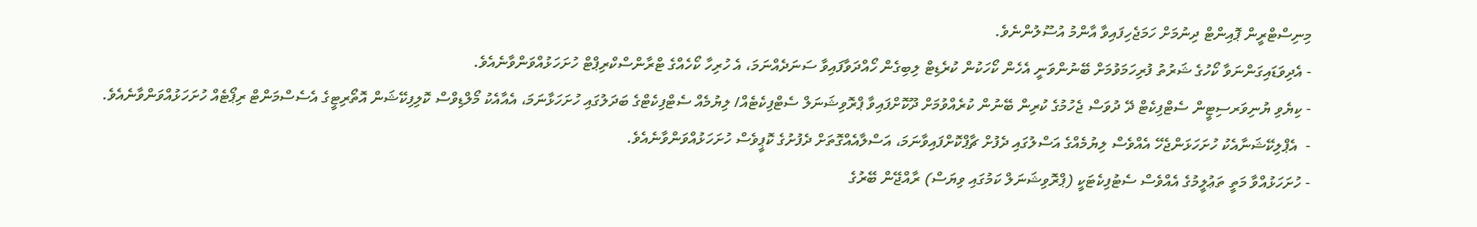މިނިސްޓްރީން ޕޮއިންޓް ދިނުމަށް ހަމަޖެހިފައިވާ އާންމު އުސޫލުންނެވެ.
- އެދިވަޑައިގަންނަވާ ކޯހުގެ ޝަރުތު ފުރިހަމަވުމަށް ބޭނުންވަނީ އެހެން ކޯހަކުން ކުރެޑިޓް ލިބިގެން ހޯއްދަވާފައިވާ ސަނަދެއްނަމަ، އެ ހުރިހާ ކޯހެއްގެ ޓްރާންސްކްރިޕްޓް ހުށަހަޅުއްވަންވާނެއެވެ.
- ކިޔެވި ޔުނިވަރސިޓީން ސެޓްފިކެޓް ދޭ ދުވަސް ޖެހުމުގެ ކުރިން ބޭނުން ކުރެއްވުމަށް ދޫކޮށްފައިވާ ޕްރޮވިޝަނަލް ސެޓްފިކެޓެއް/ ލިޔުމެއް ސެޓްފިކެޓްގެ ބަދަލުގައި ހުށަހަޅާނަމަ، އެއާއެކު މޯލްޑިވްސް ކޮލިފިކޭޝަން އޮތޯރިޓީގެ އެސެސްމަންޓް ރިޕޯޓެއް ހުށަހަޅުއްވަންވާނެއެވެ.
-  އެޕްލިކޭޝަނާއެކު ހުށަހަޅަންޖެހޭ އެއްވެސް ލިޔުމެއްގެ އަސްލުގައި ދެފުށް ޗާޕްކޮށްފައިވާނަމަ، އަސްލާއެއްގޮތަށް ދެފުށުގެ ކޮޕީވެސް ހުށަހަޅުއްވަންވާނެއެވެ.
- ހުށަހަޅުއްވާ މަތީ ތަޢުލީމުގެ އެއްވެސް ސެޓުފިކެޓަކީ (ޕްރޮވިޝަނަލް ކަމުގައި ވިޔަސް) ރާއްޖޭން ބޭރުގެ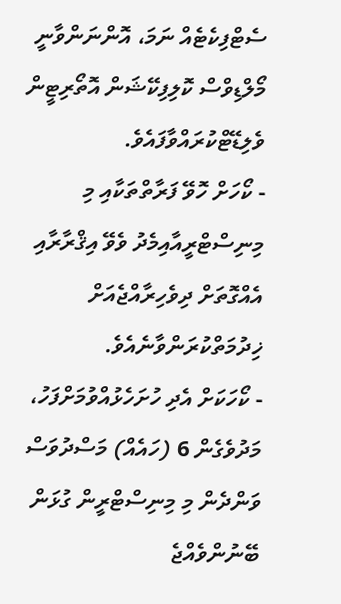ސެޓްފިކެޓެއް ނަމަ، އޮންނަންވާނީ މޯލްޑިވްސް ކޮލިފިކޭޝަން އޮތޯރިޓީން ވެލިޑޭޓްކުރައްވާފައެވެ.
- ކޯހަށް ހޮވޭ ފަރާތްތަކާއި މި މިނިސްޓްރީއާއިމެދު ވެވޭ އިޤްރާރާއި އެއްގޮތަށް ދިވެހިރާއްޖެއަށް ޚިދުމަތްކުރަންވާނެއެވެ.
- ކޯހަކަށް އެދި ހުށަހެޅުއްވުމަށްފަހު، މަދުވެގެން 6 (ހައެއް) މަސްދުވަސް ވަންދެން މި މިނިސްޓްރީން ގުޅަން ބޭނުންވެއްޖެ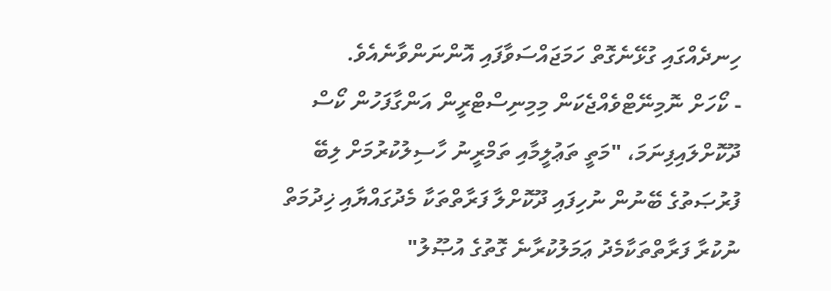ހިނދެއްގައި ގުޅޭނެގޮތް ހަމަޖައްސަވާފައި އޮންނަންވާނެއެވެ.
- ކޯހަށް ނޮމިނޭޓްވެއްޖެކަން މިމިނިސްޓްރީން އަންގާފަހުން ކޯސް ދޫކޮށްލައިފިނަމަ، "މަތީ ތަޢުލީމާއި ތަމްރީނު ހާސިލުކުރުމަށް ލިބޭ ފުރުޞަތުގެ ބޭނުން ނުހިފައި ދޫކޮށްލާ ފަރާތްތަކާ މެދުގައްޔާއި ޚިދުމަތް ނުކުރާ ފަރާތްތަކާމެދު ޢަމަލުކުރާނެ ގޮތުގެ އުޞޫލު"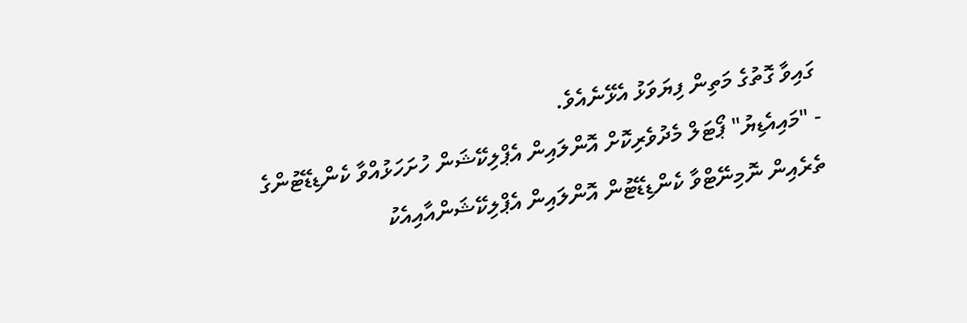ގައިވާ ގޮތުގެ މަތިން ފިޔަވަޅު އެޅޭނެއެވެ.
- "މައިއެޑިޔު" ޕޯޓަލް މެދުވެރިކޮށް އޮންލައިން އެޕްލިކޭޝަން ހުށަހަޅުއްވާ ކެންޑިޑޭޓުންގެ ތެރެއިން ނޮމިނޭޓްވާ ކެންޑިޑޭޓުން އޮންލައިން އެޕްލިކޭޝަންއާއިއެކު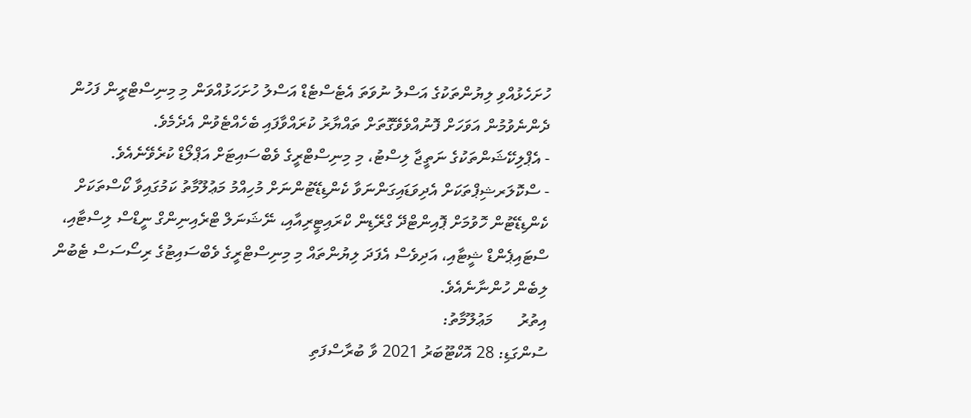ހުށަހެޅުއްވި ލިޔުންތަކުގެ އަސްލު ނުވަތަ އެޓެސްޓެޑް އަސްލު ހުށަހަޅުއްވަން މި މިނިސްޓްރީން ފަހުން ދެންނެވުމުން އަވަހަށް ފޮނުއްވެވޭގޮތަށް ތައްޔާރު ކުރައްވާފައި ބެހެއްޓެވުން އެދެމެވެ.
- އެޕްލިކޭޝަންތަކުގެ ނަތީޖާ ލިސްޓު، މި މިނިސްޓްރީގެ ވެބްސައިޓަށް އަޕްލޯޑް ކުރެވޭނެއެވެ.
- ސްކޮލަރޝިޕްތަކަށް އެދިވަޑައިގަންނަވާ ކެންޑިޑޭޓުންނަށް މުހިއްމު މަޢުލޫމާތު ކަމުގައިވާ ކޯސްތަކަށް ކެންޑިޑޭޓުން ހޮވުމަށް ޕޮއިންޓްދޭ ގްރޭޑިން ކްރައިޓީރިއާއި، ނޭޝަނަލް ޓްރެއިނިންގް ނީޑްސް ލިސްޓާއި، ސްޓައިޕެންޑް ޝީޓާއި، އަދިވެސް އެފަދަ ލިޔުންތައް މި މިނިސްޓްރީގެ ވެބްސައިޓުގެ ރިސޯސަސް ޓެބުން ލިބެން ހުންނާނެއެވެ.
އިތުރު      މަޢުލޫމާތު:
ސުންގަޑި: 28 އޮކްޓޫބަރު 2021 ވާ ބުރާސްފަތި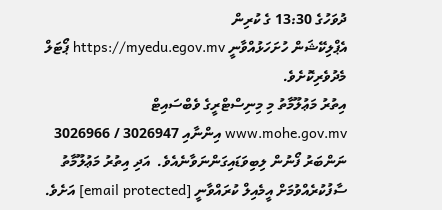ދުވަހުގެ 13:30 ގެ ކުރިން
އެޕްލިކޭޝަން ހުށަހަޅުއްވާނީ https://myedu.egov.mv ޕޯޓަލް މެދުވެރިކޮށެވެ.
އިތުރު މަޢުލޫމާތު މި މިނިސްޓްރީގެ ވެބްސައިޓް www.mohe.gov.mv އިންނާއި 3026947 / 3026966 ނަންބަރު ފޯނުން ލިބިވަޑައިގަންނަވާނެއެވެ.  އަދި އިތުރު މަޢުލޫމާތު ސާފުކުރެއްވުމަށް އީމެއިލް ކުރައްވާނީ [email protected] އަށެވެ.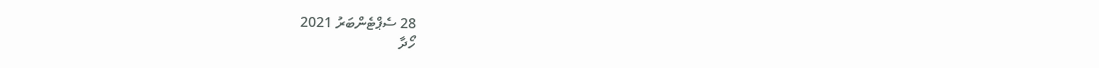28 ސެޕްޓެންބަރު 2021
ހޯދާ